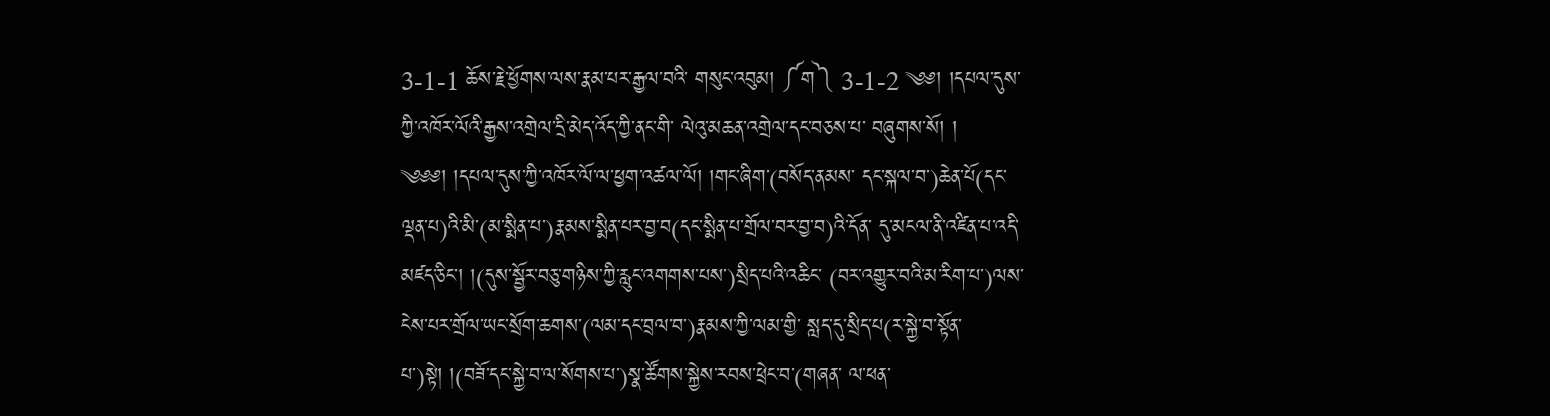3-1-1 ཆོས་རྗེ་ཕྱོགས་ལས་རྣམ་པར་རྒྱལ་བའི་ གསུང་འབུམ། ༼ག༽ 3-1-2 ༄༅། །དཔལ་དུས་ཀྱི་འཁོར་ལོའི་རྒྱས་འགྲེལ་དྲི་མེད་འོད་ཀྱི་ནང་གི་ ལེའུ་མཆན་འགྲེལ་དང་བཅས་པ་ བཞུགས་སོ། ། ༄༅༅། །དཔལ་དུས་ཀྱི་འཁོར་ལོ་ལ་ཕྱག་འཚལ་ལོ། །གང་ཞིག་(བསོད་ནམས་ དང་སྐལ་བ་)ཆེན་པོ(དང་ལྡན་པ)འི་མི་(མ་སྨིན་པ་)རྣམས་སྨིན་པར་བྱ་བ(དང་སྨིན་པ་གྲོལ་བར་བྱ་བ)འི་དོན་ དུ་མངལ་ནི་འཛིན་པ་འདི་མཛད་ཅིང་། །(དུས་སྦྱོར་བཅུ་གཉིས་ཀྱི་རླུང་འགགས་པས་)སྲིད་པའི་འཆིང་ (བར་འགྱུར་བའི་མ་རིག་པ་)ལས་ངེས་པར་གྲོལ་ཡང་སྲོག་ཆགས་(ལམ་དང་བྲལ་བ་)རྣམས་ཀྱི་ལམ་གྱི་ སླད་དུ་སྲིད་པ(ར་སྐྱེ་བ་སྟོན་པ་)སྟེ། །(བཟོ་དང་སྐྱེ་བ་ལ་སོགས་པ་)སྣ་ཚོགས་སྐྱེས་རབས་ཕྲེང་བ་(གཞན་ ལ་ཕན་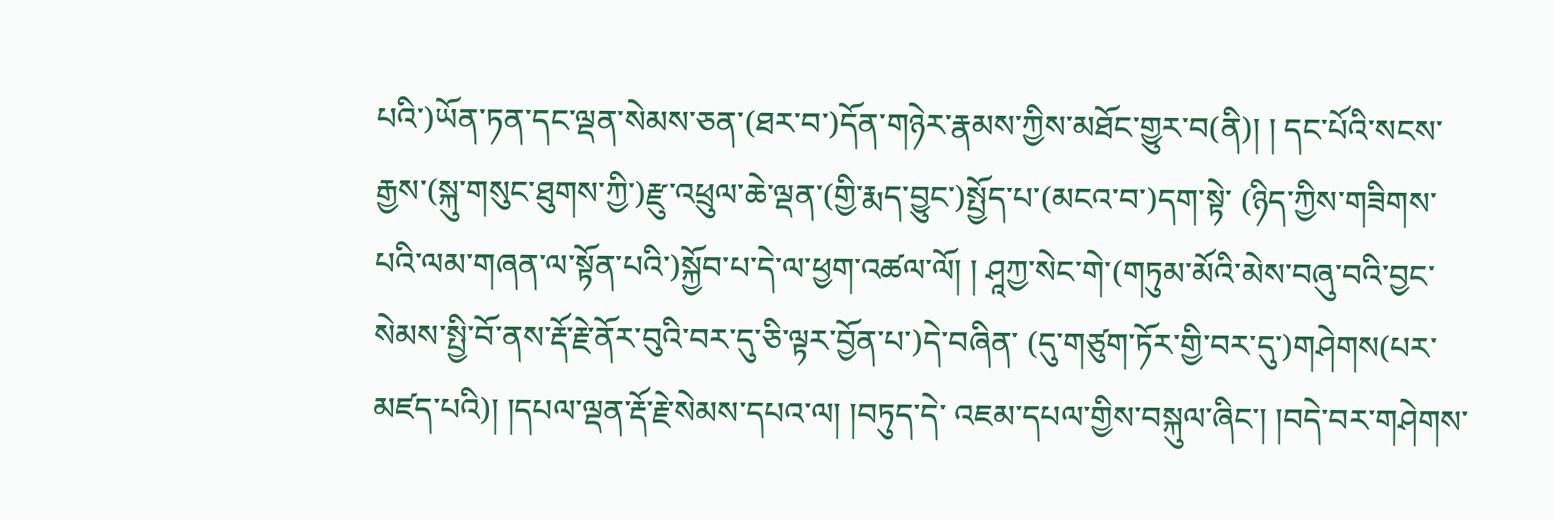པའི་)ཡོན་ཏན་དང་ལྡན་སེམས་ཅན་(ཐར་བ་)དོན་གཉེར་རྣམས་ཀྱིས་མཐོང་གྱུར་བ(ནི)། ། དང་པོའི་སངས་རྒྱས་(སྐུ་གསུང་ཐུགས་ཀྱི་)རྫུ་འཕྲུལ་ཆེ་ལྡན་(གྱི་རྨད་བྱུང་)སྤྱོད་པ་(མངའ་བ་)དག་སྟེ་ (ཉིད་ཀྱིས་གཟིགས་པའི་ལམ་གཞན་ལ་སྟོན་པའི་)སྐྱོབ་པ་དེ་ལ་ཕྱག་འཚལ་ལོ། ། ཤཱཀྱ་སེང་གེ་(གཏུམ་མོའི་མེས་བཞུ་བའི་བྱང་སེམས་སྤྱི་བོ་ནས་རྡོ་རྗེ་ནོར་བུའི་བར་དུ་ཅི་ལྟར་བྱོན་པ་)དེ་བཞིན་ (དུ་གཙུག་ཏོར་གྱི་བར་དུ་)གཤེགས(པར་མཛད་པའི)། །དཔལ་ལྡན་རྡོ་རྗེ་སེམས་དཔའ་ལ། །བཏུད་དེ་ འཇམ་དཔལ་གྱིས་བསྐུལ་ཞིང་། །བདེ་བར་གཤེགས་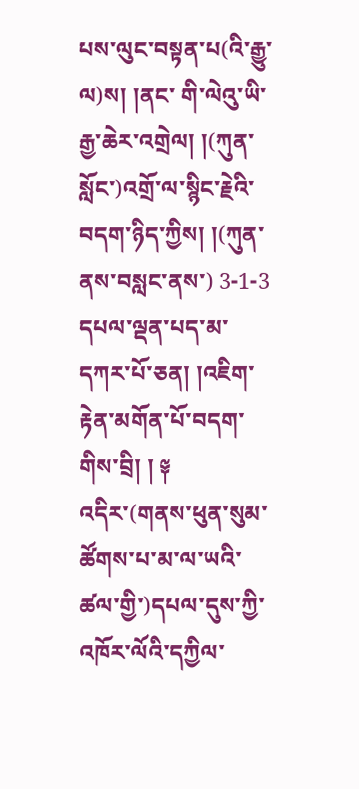པས་ལུང་བསྟན་པ(འི་རྒྱུ་ལ)ས། །ནང་ གི་ལེའུ་ཡི་རྒྱ་ཆེར་འགྲེལ། །(ཀུན་སློང་)འགྲོ་ལ་སྙིང་རྗེའི་བདག་ཉིད་ཀྱིས། །(ཀུན་ནས་བསླང་ནས་) 3-1-3 དཔལ་ལྡན་པད་མ་དཀར་པོ་ཅན། །འཇིག་རྟེན་མགོན་པོ་བདག་གིས་བྲི། ། ༈ འདིར་(གནས་ཕུན་སུམ་ཚོགས་པ་མ་ལ་ཡའི་ཚལ་གྱི་)དཔལ་དུས་ཀྱི་འཁོར་ལོའི་དཀྱིལ་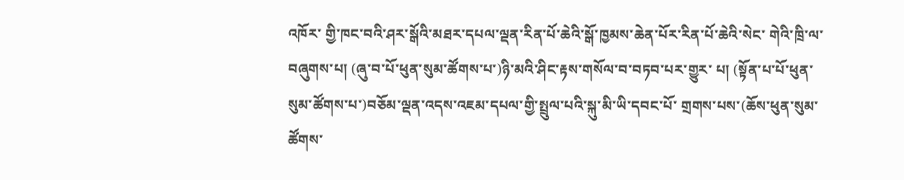འཁོར་ གྱི་ཁང་བའི་ཤར་སྒོའི་མཐར་དཔལ་ལྡན་རིན་པོ་ཆེའི་སྒོ་ཁྱམས་ཆེན་པོར་རིན་པོ་ཆེའི་སེང་ གེའི་ཁྲི་ལ་བཞུགས་པ། (ཞུ་བ་པོ་ཕུན་སུམ་ཚོགས་པ་)ཉི་མའི་ཤིང་རྟས་གསོལ་བ་བཏབ་པར་གྱུར་ པ། (སྟོན་པ་པོ་ཕུན་སུམ་ཚོགས་པ་)བཅོམ་ལྡན་འདས་འཇམ་དཔལ་གྱི་སྤྲུལ་པའི་སྐུ་མི་ཡི་དབང་པོ་ གྲགས་པས་(ཆོས་ཕུན་སུམ་ཚོགས་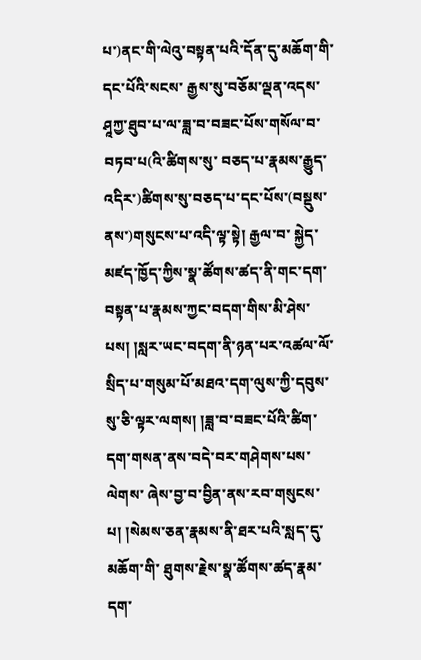པ་)ནང་གི་ལེའུ་བསྟན་པའི་དོན་དུ་མཆོག་གི་དང་པོའི་སངས་ རྒྱས་སུ་བཅོམ་ལྡན་འདས་ཤཱཀྱ་ཐུབ་པ་ལ་ཟླ་བ་བཟང་པོས་གསོལ་བ་བཏབ་པ(འི་ཚིགས་སུ་ བཅད་པ་རྣམས་རྒྱུད་འདིར་)ཚིགས་སུ་བཅད་པ་དང་པོས་(བསྡུས་ནས་)གསུངས་པ་འདི་ལྟ་སྟེ། རྒྱལ་བ་ སྐྱེད་མཛད་ཁྱོད་ཀྱིས་སྣ་ཚོགས་ཚད་ནི་གང་དག་བསྟན་པ་རྣམས་ཀྱང་བདག་གིས་མི་ཤེས་ པས། །སླར་ཡང་བདག་ནི་ཉན་པར་འཚལ་ལོ་སྲིད་པ་གསུམ་པོ་མཐའ་དག་ལུས་ཀྱི་དབུས་ སུ་ཅི་ལྟར་ལགས། །ཟླ་བ་བཟང་པོའི་ཚིག་དག་གསན་ནས་བདེ་བར་གཤེགས་པས་ལེགས་ ཞེས་བྱ་བ་བྱིན་ནས་རབ་གསུངས་པ། །སེམས་ཅན་རྣམས་ནི་ཐར་པའི་སླད་དུ་མཆོག་གི་ ཐུགས་རྗེས་སྣ་ཚོགས་ཚད་རྣམ་དག་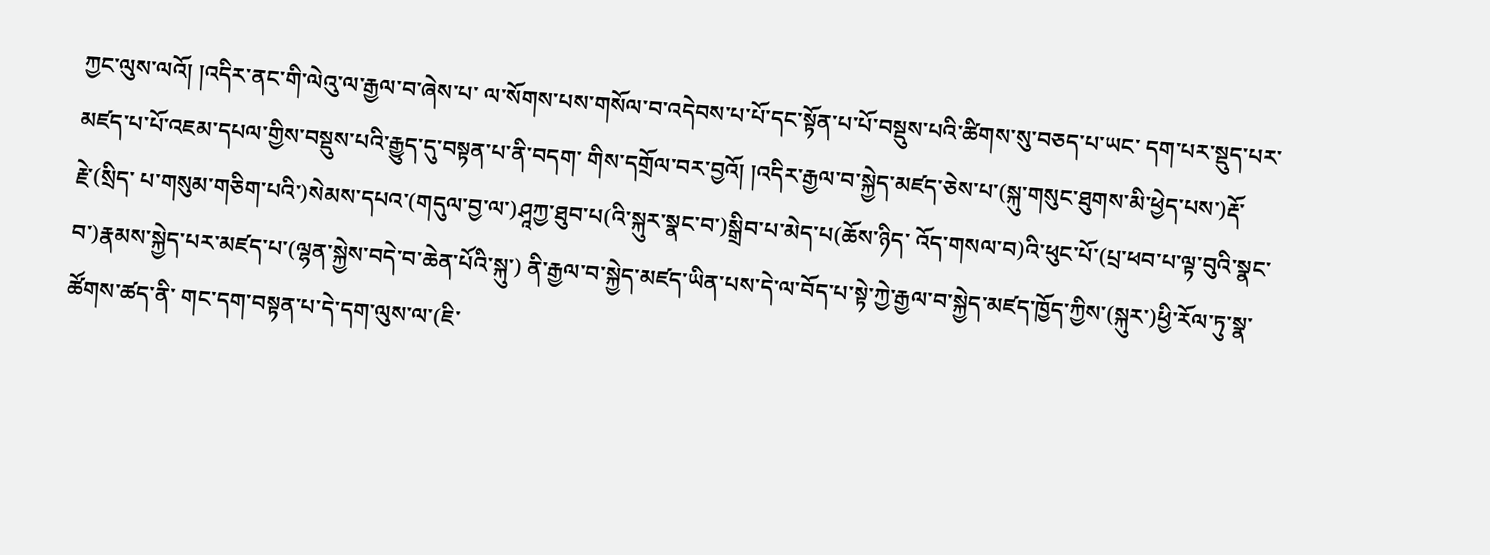ཀྱང་ལུས་ལའོ། །འདིར་ནང་གི་ལེའུ་ལ་རྒྱལ་བ་ཞེས་པ་ ལ་སོགས་པས་གསོལ་བ་འདེབས་པ་པོ་དང་སྟོན་པ་པོ་བསྡུས་པའི་ཚིགས་སུ་བཅད་པ་ཡང་ དག་པར་སྡུད་པར་མཛད་པ་པོ་འཇམ་དཔལ་གྱིས་བསྡུས་པའི་རྒྱུད་དུ་བསྟན་པ་ནི་བདག་ གིས་དགྲོལ་བར་བྱའོ། །འདིར་རྒྱལ་བ་སྐྱེད་མཛད་ཅེས་པ་(སྐུ་གསུང་ཐུགས་མི་ཕྱེད་པས་)རྡོ་རྗེ་(སྲིད་ པ་གསུམ་གཅིག་པའི་)སེམས་དཔའ་(གདུལ་བྱ་ལ་)ཤཱཀྱ་ཐུབ་པ(འི་སྐུར་སྣང་བ་)སྒྲིབ་པ་མེད་པ(ཆོས་ཉིད་ འོད་གསལ་བ)འི་ཕུང་པོ་(པྲ་ཕབ་པ་ལྟ་བུའི་སྣང་བ་)རྣམས་སྐྱེད་པར་མཛད་པ་(ལྷན་སྐྱེས་བདེ་བ་ཆེན་པོའི་སྐུ་) ནི་རྒྱལ་བ་སྐྱེད་མཛད་ཡིན་པས་དེ་ལ་བོད་པ་སྟེ་ཀྱེ་རྒྱལ་བ་སྐྱེད་མཛད་ཁྱོད་ཀྱིས་(སྐུར་)ཕྱི་རོལ་ཏུ་སྣ་ཚོགས་ཚད་ནི་ གང་དག་བསྟན་པ་དེ་དག་ལུས་ལ་(ཇི་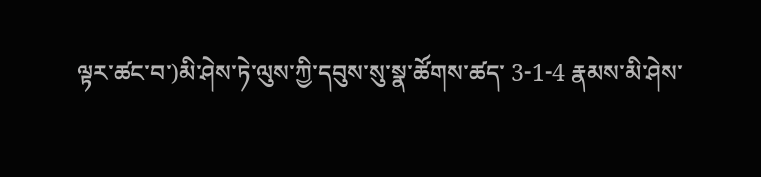ལྟར་ཚང་བ་)མི་ཤེས་ཏེ་ལུས་ཀྱི་དབུས་སུ་སྣ་ཚོགས་ཚད་ 3-1-4 རྣམས་མི་ཤེས་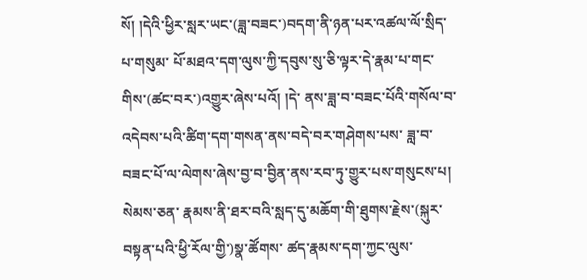སོ། །དེའི་ཕྱིར་སླར་ཡང་(ཟླ་བཟང་)བདག་ནི་ཉན་པར་འཚལ་ལོ་སྲིད་པ་གསུམ་ པོ་མཐའ་དག་ལུས་ཀྱི་དབུས་སུ་ཅི་ལྟར་དེ་རྣམ་པ་གང་གིས་(ཚང་བར་)འགྱུར་ཞེས་པའོ། །དེ་ ནས་ཟླ་བ་བཟང་པོའི་གསོལ་བ་འདེབས་པའི་ཚིག་དག་གསན་ནས་བདེ་བར་གཤེགས་པས་ ཟླ་བ་བཟང་པོ་ལ་ལེགས་ཞེས་བྱ་བ་བྱིན་ནས་རབ་ཏུ་གྱུར་པས་གསུངས་པ། སེམས་ཅན་ རྣམས་ནི་ཐར་བའི་སླད་དུ་མཆོག་གི་ཐུགས་རྗེས་(སྐུར་བསྟན་པའི་ཕྱི་རོལ་གྱི་)སྣ་ཚོགས་ ཚད་རྣམས་དག་ཀྱང་ལུས་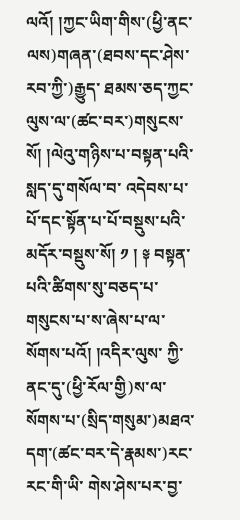ལའོ། །ཀྱང་ཡིག་གིས་(ཕྱི་ནང་ལས)གཞན་(ཐབས་དང་ཤེས་རབ་ཀྱི་)རྒྱུད་ ཐམས་ཅད་ཀྱང་ལུས་ལ་(ཚང་བར་)གསུངས་སོ། །ལེའུ་གཉིས་པ་བསྟན་པའི་སླད་དུ་གསོལ་བ་ འདེབས་པ་པོ་དང་སྟོན་པ་པོ་བསྡུས་པའི་མདོར་བསྡུས་སོ། ༡ ། ༈ བསྟན་པའི་ཚིགས་སུ་བཅད་པ་གསུངས་པ་ས་ཞེས་པ་ལ་སོགས་པའོ། །འདིར་ལུས་ ཀྱི་ནང་དུ་(ཕྱི་རོལ་གྱི)ས་ལ་སོགས་པ་(སྲིད་གསུམ་)མཐའ་དག་(ཚང་བར་དེ་རྣམས་)རང་རང་གི་ཡི་ གེས་ཤེས་པར་བྱ་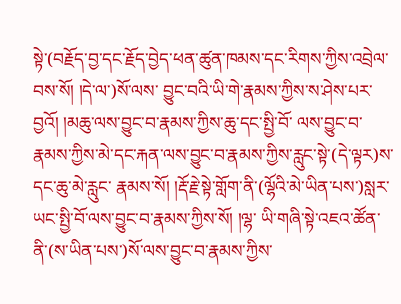སྟེ་(བརྗོད་བྱ་དང་རྗོད་བྱེད་ཕན་ཚུན་ཁམས་དང་རིགས་ཀྱིས་འབྲེལ་བས་སོ། །དེ་ལ་)སོ་ལས་ བྱུང་བའི་ཡི་གེ་རྣམས་ཀྱིས་ས་ཤེས་པར་བྱའོ། །མཆུ་ལས་བྱུང་བ་རྣམས་ཀྱིས་ཆུ་དང་སྤྱི་བོ་ ལས་བྱུང་བ་རྣམས་ཀྱིས་མེ་དང་རྐན་ལས་བྱུང་བ་རྣམས་ཀྱིས་རླུང་སྟེ་(དེ་ལྟར)ས་དང་ཆུ་མེ་རླུང་ རྣམས་སོ། །རྡོ་རྗེ་སྟེ་གློག་ནི་(ལྷོའི་མེ་ཡིན་པས་)སླར་ཡང་སྤྱི་བོ་ལས་བྱུང་བ་རྣམས་ཀྱིས་སོ། །ལྷ་ ཡི་གཞི་སྟེ་འཇའ་ཚོན་ནི་(ས་ཡིན་པས་)སོ་ལས་བྱུང་བ་རྣམས་ཀྱིས་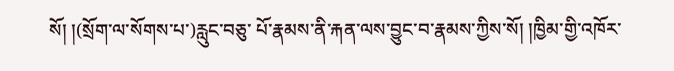སོ། །(སྲོག་ལ་སོགས་པ་)རླུང་བཅུ་ པོ་རྣམས་ནི་རྐན་ལས་བྱུང་བ་རྣམས་ཀྱིས་སོ། །ཁྱིམ་གྱི་འཁོར་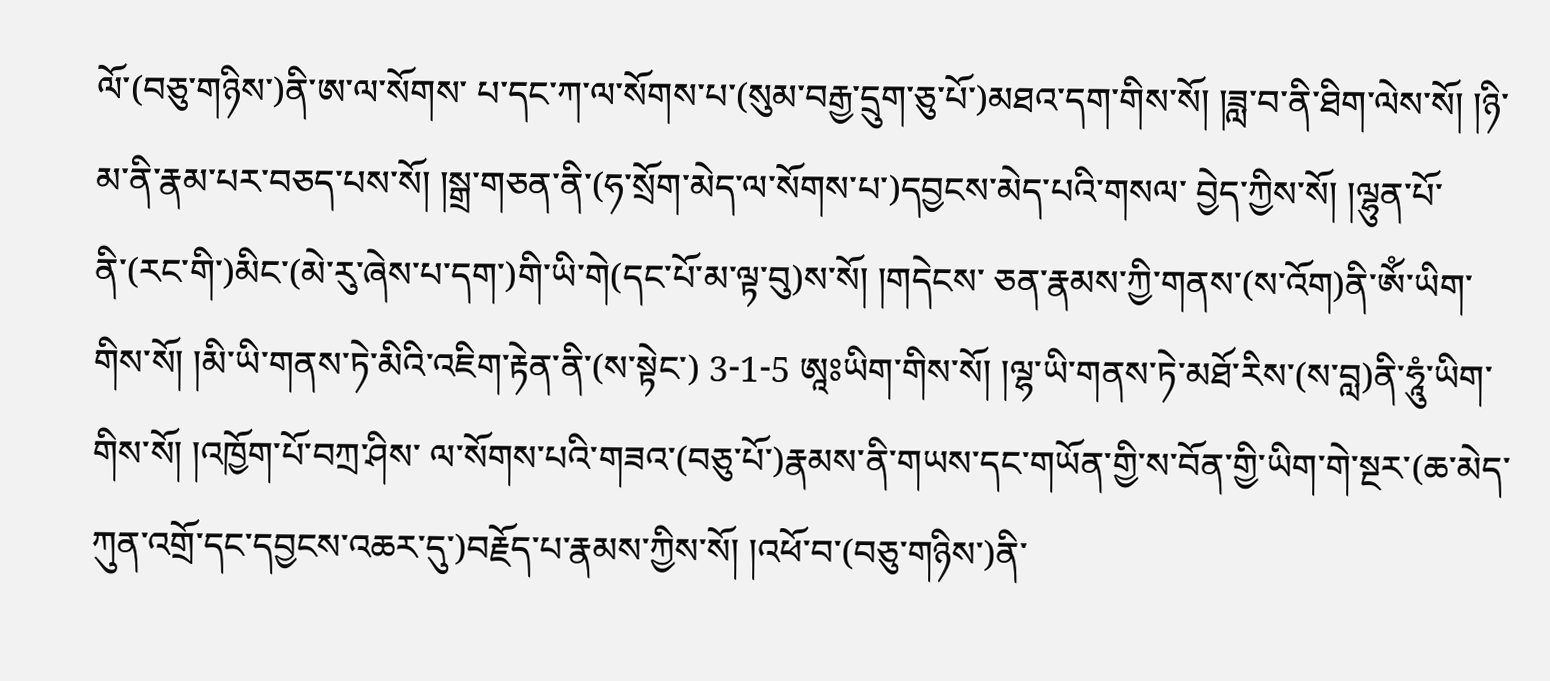ལོ་(བཅུ་གཉིས་)ནི་ཨ་ལ་སོགས་ པ་དང་ཀ་ལ་སོགས་པ་(སུམ་བརྒྱ་དྲུག་ཅུ་པོ་)མཐའ་དག་གིས་སོ། །ཟླ་བ་ནི་ཐིག་ལེས་སོ། །ཉི་ མ་ནི་རྣམ་པར་བཅད་པས་སོ། །སྒྲ་གཅན་ནི་(ཧ་སྲོག་མེད་ལ་སོགས་པ་)དབྱངས་མེད་པའི་གསལ་ བྱེད་ཀྱིས་སོ། །ལྷུན་པོ་ནི་(རང་གི་)མིང་(མེ་རུ་ཞེས་པ་དག་)གི་ཡི་གེ(དང་པོ་མ་ལྟ་བུ)ས་སོ། །གདེངས་ ཅན་རྣམས་ཀྱི་གནས་(ས་འོག)ནི་ༀ་ཡིག་གིས་སོ། །མི་ཡི་གནས་ཏེ་མིའི་འཇིག་རྟེན་ནི་(ས་སྟེང་) 3-1-5 ཨཱཿཡིག་གིས་སོ། །ལྷ་ཡི་གནས་ཏེ་མཐོ་རིས་(ས་བླ)ནི་ཧཱུཾ་ཡིག་གིས་སོ། །འཁྱོག་པོ་བཀྲ་ཤིས་ ལ་སོགས་པའི་གཟའ་(བཅུ་པོ་)རྣམས་ནི་གཡས་དང་གཡོན་གྱི་ས་བོན་གྱི་ཡིག་གེ་སྔར་(ཆ་མེད་ ཀུན་འགྲོ་དང་དབྱངས་འཆར་དུ་)བརྗོད་པ་རྣམས་ཀྱིས་སོ། །འཕོ་བ་(བཅུ་གཉིས་)ནི་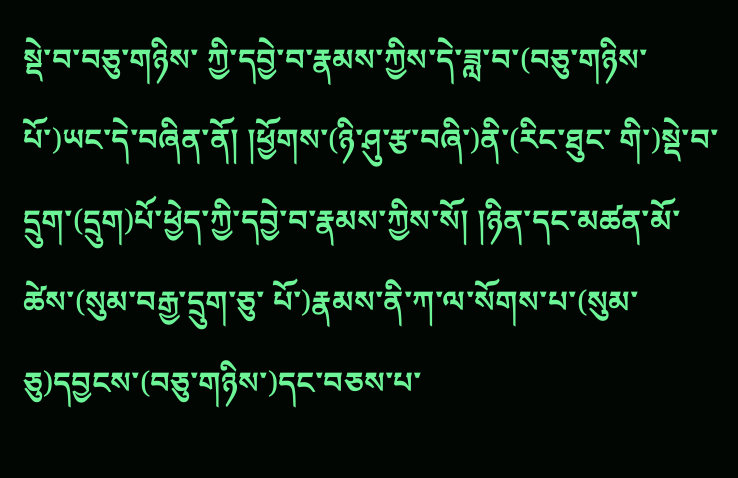སྡེ་བ་བཅུ་གཉིས་ ཀྱི་དབྱེ་བ་རྣམས་ཀྱིས་དེ་ཟླ་བ་(བཅུ་གཉིས་པོ་)ཡང་དེ་བཞིན་ནོ། །ཕྱོགས་(ཉི་ཤུ་རྩ་བཞི་)ནི་(རིང་ཐུང་ གི་)སྡེ་བ་དྲུག་(དྲུག)པོ་ཕྱེད་ཀྱི་དབྱེ་བ་རྣམས་ཀྱིས་སོ། །ཉིན་དང་མཚན་མོ་ཚེས་(སུམ་བརྒྱ་དྲུག་ཅུ་ པོ་)རྣམས་ནི་ཀ་ལ་སོགས་པ་(སུམ་ཅུ)དབྱངས་(བཅུ་གཉིས་)དང་བཅས་པ་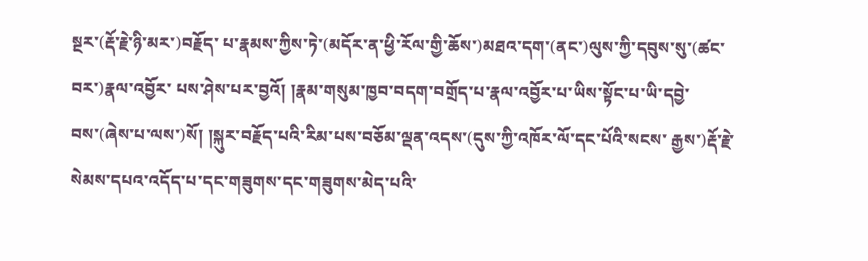སྔར་(རྡོ་རྗེ་ཉི་མར་)བརྗོད་ པ་རྣམས་ཀྱིས་ཏེ་(མདོར་ན་ཕྱི་རོལ་གྱི་ཆོས་)མཐའ་དག་(ནང་)ལུས་ཀྱི་དབུས་སུ་(ཚང་བར་)རྣལ་འབྱོར་ པས་ཤེས་པར་བྱའོ། །རྣམ་གསུམ་ཁྱབ་བདག་བགྲོད་པ་རྣལ་འབྱོར་པ་ཡིས་སྟོང་པ་ཡི་དབྱེ་ བས་(ཞེས་པ་ལས་)སོ། །སྐུར་བརྗོད་པའི་རིམ་པས་བཅོམ་ལྡན་འདས་(དུས་ཀྱི་འཁོར་ལོ་དང་པོའི་སངས་ རྒྱས་)རྡོ་རྗེ་སེམས་དཔའ་འདོད་པ་དང་གཟུགས་དང་གཟུགས་མེད་པའི་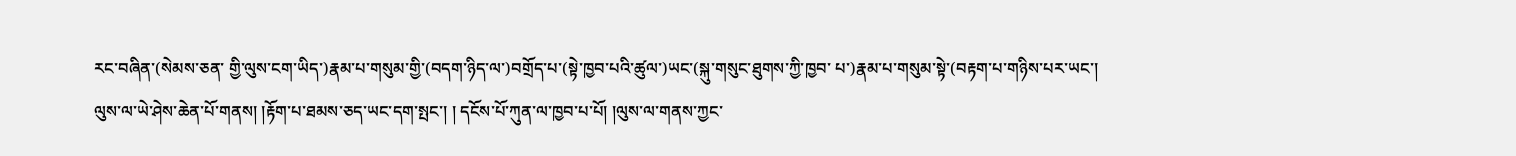རང་བཞིན་(སེམས་ཅན་ གྱི་ལུས་ངག་ཡིད་)རྣམ་པ་གསུམ་གྱི་(བདག་ཉིད་ལ་)བགྲོད་པ་(སྟེ་ཁྱབ་པའི་ཚུལ་)ཡང་(སྐུ་གསུང་ཐུགས་ཀྱི་ཁྱབ་ པ་)རྣམ་པ་གསུམ་སྟེ་(བརྟག་པ་གཉིས་པར་ཡང་། ལུས་ལ་ཡེ་ཤེས་ཆེན་པོ་གནས། །རྟོག་པ་ཐམས་ཅད་ཡང་དག་སྤང་། ། དངོས་པོ་ཀུན་ལ་ཁྱབ་པ་པོ། །ལུས་ལ་གནས་ཀྱང་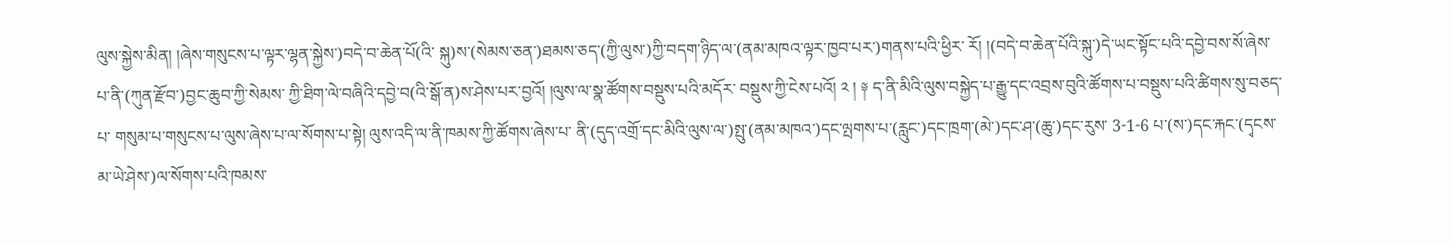ལུས་སྐྱེས་མིན། །ཞེས་གསུངས་པ་ལྟར་ལྷན་སྐྱེས་)བདེ་བ་ཆེན་པོ(འི་ སྐུ)ས་(སེམས་ཅན་)ཐམས་ཅད་(ཀྱི་ལུས་)ཀྱི་བདག་ཉིད་ལ་(ནམ་མཁའ་ལྟར་ཁྱབ་པར་)གནས་པའི་ཕྱིར་ རོ། །(བདེ་བ་ཆེན་པོའི་སྐུ་)དེ་ཡང་སྟོང་པའི་དབྱེ་བས་སོ་ཞེས་པ་ནི་(ཀུན་རྫོབ་)བྱང་ཆུབ་ཀྱི་སེམས་ ཀྱི་ཐིག་ལེ་བཞིའི་དབྱེ་བ(འི་སྒོ་ན)ས་ཤེས་པར་བྱའོ། །ལུས་ལ་སྣ་ཚོགས་བསྡུས་པའི་མདོར་ བསྡུས་ཀྱི་ངེས་པའོ། ༢ ། ༈ ད་ནི་མིའི་ལུས་བསྐྱེད་པ་རྒྱུ་དང་འབྲས་བུའི་ཚོགས་པ་བསྡུས་པའི་ཚིགས་སུ་བཅད་པ་ གསུམ་པ་གསུངས་པ་ལུས་ཞེས་པ་ལ་སོགས་པ་སྟེ། ལུས་འདི་ལ་ནི་ཁམས་ཀྱི་ཚོགས་ཞེས་པ་ ནི་(དུད་འགྲོ་དང་མིའི་ལུས་ལ་)སྤུ་(ནམ་མཁའ་)དང་ལྤགས་པ་(རླུང་)དང་ཁྲག་(མེ་)དང་ཤ་(ཆུ་)དང་རུས་ 3-1-6 པ་(ས་)དང་རྐང་(དྭངས་མ་ཡེ་ཤེས་)ལ་སོགས་པའི་ཁམས་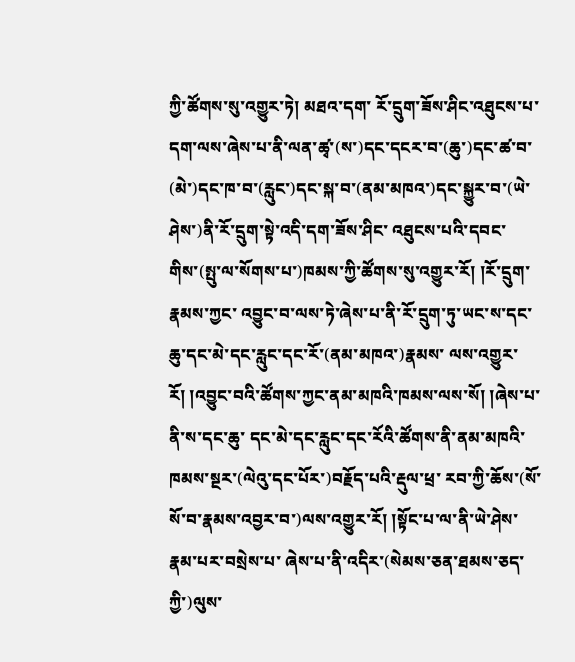ཀྱི་ཚོགས་སུ་འགྱུར་ཏེ། མཐའ་དག་ རོ་དྲུག་ཟོས་ཤིང་འཐུངས་པ་དག་ལས་ཞེས་པ་ནི་ལན་ཚྭ་(ས་)དང་དངར་བ་(ཆུ་)དང་ཚ་བ་ (མེ་)དང་ཁ་བ་(རླུང་)དང་སྐ་བ་(ནམ་མཁའ་)དང་སྐྱུར་བ་(ཡེ་ཤེས་)ནི་རོ་དྲུག་སྟེ་འདི་དག་ཟོས་ཤིང་ འཐུངས་པའི་དབང་གིས་(སྤུ་ལ་སོགས་པ་)ཁམས་ཀྱི་ཚོགས་སུ་འགྱུར་རོ། །རོ་དྲུག་རྣམས་ཀྱང་ འབྱུང་བ་ལས་ཏེ་ཞེས་པ་ནི་རོ་དྲུག་ཏུ་ཡང་ས་དང་ཆུ་དང་མེ་དང་རླུང་དང་རོ་(ནམ་མཁའ་)རྣམས་ ལས་འགྱུར་རོ། །འབྱུང་བའི་ཚོགས་ཀྱང་ནམ་མཁའི་ཁམས་ལས་སོ། །ཞེས་པ་ནི་ས་དང་ཆུ་ དང་མེ་དང་རླུང་དང་རོའི་ཚོགས་ནི་ནམ་མཁའི་ཁམས་སྔར་(ལེའུ་དང་པོར་)བརྗོད་པའི་རྡུལ་ཕྲ་ རབ་ཀྱི་ཆོས་(སོ་སོ་བ་རྣམས་འབྱར་བ་)ལས་འགྱུར་རོ། །སྟོང་པ་ལ་ནི་ཡེ་ཤེས་རྣམ་པར་བསྲེས་པ་ ཞེས་པ་ནི་འདིར་(སེམས་ཅན་ཐམས་ཅད་ཀྱི་)ལུས་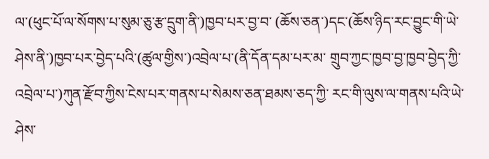ལ་(ཕུང་པོ་ལ་སོགས་པ་སུམ་ཅུ་རྩ་དྲུག་ནི་)ཁྱབ་པར་བྱ་བ་ (ཆོས་ཅན་)དང་(ཆོས་ཉིད་རང་བྱུང་གི་ཡེ་ཤེས་ནི་)ཁྱབ་པར་བྱེད་པའི་(ཚུལ་གྱིས་)འབྲེལ་པ་(ནི་དོན་དམ་པར་མ་ གྲུབ་ཀྱང་ཁྱབ་བྱ་ཁྱབ་བྱེད་ཀྱི་འབྲེལ་པ་)ཀུན་རྫོབ་ཀྱིས་ངེས་པར་གནས་པ་སེམས་ཅན་ཐམས་ཅད་ཀྱི་ རང་གི་ལུས་ལ་གནས་པའི་ཡེ་ཤེས་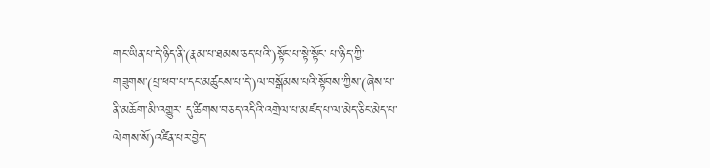གང་ཡིན་པ་དེ་ཉིད་ནི་(རྣམ་པ་ཐམས་ཅད་པའི་)སྟོང་པ་སྟེ་སྟོང་ པ་ཉིད་ཀྱི་གཟུགས་(པྲ་ཕབ་པ་དང་མཚུངས་པ་དེ་)ལ་བསྒོམས་པའི་སྟོབས་ཀྱིས་(ཞེས་པ་ནི་མཆོག་མི་འགྱུར་ དུ་ཚིགས་བཅད་འདིའི་འགྲེལ་པ་མཛད་པ་ལ་མེད་ཅིང་མེད་པ་ལེགས་སོ)འཛིན་པར་བྱེད་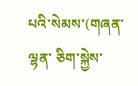པའི་སེམས་(གཞན་ལྷན་ ཅིག་སྐྱེས་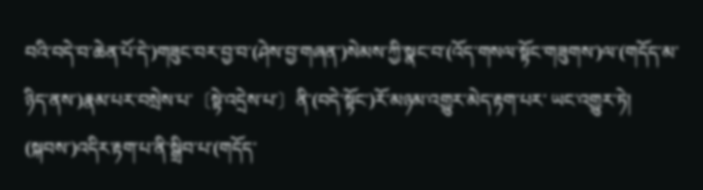བའི་བདེ་བ་ཆེན་པོ་དེ་)གཟུང་བར་བྱ་བ་(ཤེས་བྱ་གཞན་)སེམས་ཀྱི་སྣང་བ་(འོད་གསལ་སྟོང་གཟུགས་)ལ་(གདོད་མ་ཉིད་ནས་)རྣམ་པར་བསྲེས་པ་〔སྟེ་འདྲེས་པ་〕ནི་(བདེ་སྟོང་)རོ་མཉམ་འགྱུར་མེད་རྟག་པར་ ཡང་འགྱུར་ཏེ། (སྐབས་)འདིར་རྟག་པ་ནི་སྒྲིབ་པ་(གདོད་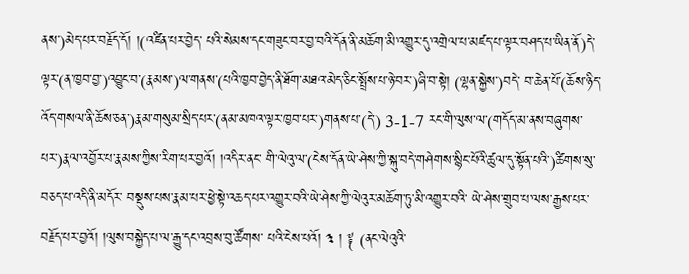ནས་)མེད་པར་བརྗོད་དོ། །(འཛིན་པར་བྱེད་ པའི་སེམས་དང་གཟུང་བར་བྱ་བའི་དོན་ནི་མཆོག་མི་འགྱུར་དུ་འགྲེལ་པ་མཛད་པ་ལྟར་བཤད་པ་ཡིན་ནོ)དེ་ལྟར་(ན་ཁྱབ་བྱ་)འབྱུང་བ་(རྣམས་)ལ་གནས་(པའི་ཁྱབ་བྱེད་ནི་ཐོག་མཐའ་མེད་ཅིང་སྤྲོས་པ་ཉེ་བར་)ཞི་བ་སྟེ། (ལྷན་སྐྱེས་)བདེ་ བ་ཆེན་པོ་(ཆོས་ཉིད་འོད་གསལ་ནི་ཆོས་ཅན་)རྣམ་གསུམ་སྲིད་པར་(ནམ་མཁའ་ལྟར་ཁྱབ་པར་)གནས་པ་(དེ་) 3-1-7 རང་གི་ལུས་ལ་(གདོད་མ་ནས་བཞུགས་པར་)རྣལ་འབྱོར་པ་རྣམས་ཀྱིས་རིག་པར་བྱའོ། །འདིར་ནང་ གི་ལེའུ་ལ་(ངེས་དོན་ཡེ་ཤེས་ཀྱི་སྐུ་བདེ་གཤེགས་སྙིང་པོའི་ཚུལ་དུ་སྟོན་པའི་)ཚིགས་སུ་བཅད་པ་འདི་ནི་མདོར་ བསྡུས་པས་རྣམ་པར་ཕྱེ་སྟེ་འཆད་པར་འགྱུར་བའི་ཡེ་ཤེས་ཀྱི་ལེའུར་མཆོག་ཏུ་མི་འགྱུར་བའི་ ཡེ་ཤེས་གྲུབ་པ་ལས་རྒྱས་པར་བརྗོད་པར་བྱའོ། །ལུས་བསྐྱེད་པ་ལ་རྒྱུ་དང་འབྲས་བུ་ཚོགས་ པའི་ངེས་པའོ། ༣ ། ༈ (ནང་ལེའུའི་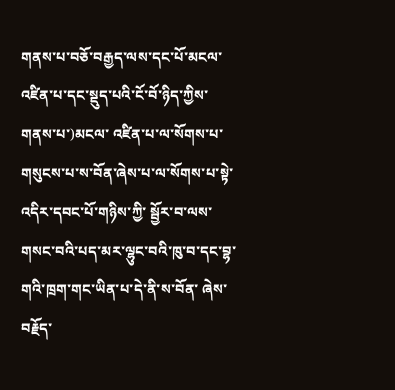གནས་པ་བཅོ་བརྒྱད་ལས་དང་པོ་མངལ་འཛིན་པ་དང་སྡུད་པའི་ངོ་བོ་ཉིད་ཀྱིས་གནས་པ་)མངལ་ འཛིན་པ་ལ་སོགས་པ་གསུངས་པ་ས་བོན་ཞེས་པ་ལ་སོགས་པ་སྟེ་འདིར་དབང་པོ་གཉིས་ཀྱི་ སྦྱོར་བ་ལས་གསང་བའི་པད་མར་ལྷུང་བའི་ཁུ་བ་དང་བྷ་གའི་ཁྲག་གང་ཡིན་པ་དེ་ནི་ས་བོན་ ཞེས་བརྗོད་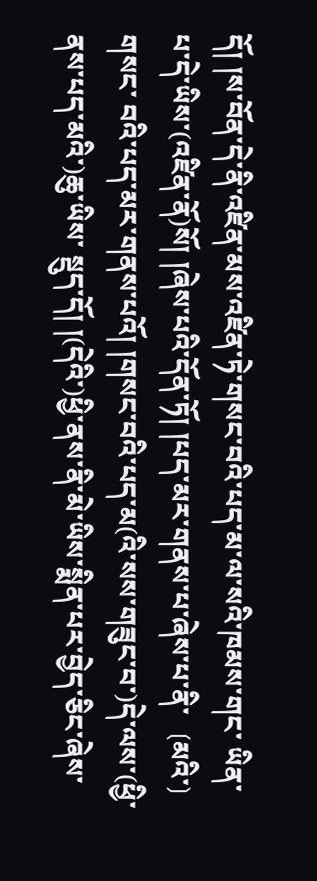དོ། །ས་བོན་དེ་ནི་འཛིན་མས་འཛིན་ཏེ་གསང་བའི་པད་མ་ལ་སའི་ཁམས་གང་ ཡིན་པ་དེ་ཡིས་(འཛིན་ནོ)སོ། །ཞེས་པའི་དོན་ཏོ། །པད་མར་གནས་པ་ཞེས་པ་ནི་〔མའི་〕གསང་ བའི་པད་མར་གནས་པའོ། །གསང་བའི་པད་མ(འི་སས་གཟུང་བ་)དེ་ལས་(ཕྱི་ནས་པད་མའི་)ཆུ་ཡིས་ སྡུད་དོ། །(དེའི་)ཕྱི་ནས་ནི་མེ་ཡིས་སྨིན་པར་བྱེད་ཅིང་ཞེས་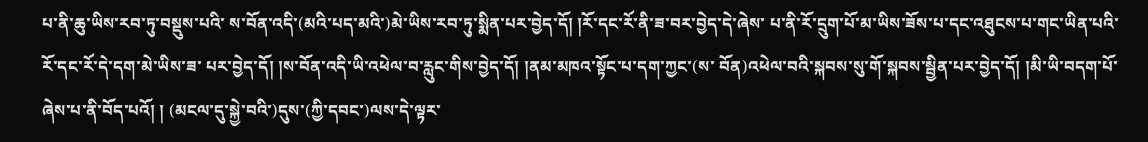པ་ནི་ཆུ་ཡིས་རབ་ཏུ་བསྡུས་པའི་ ས་བོན་འདི་(མའི་པད་མའི་)མེ་ཡིས་རབ་ཏུ་སྨིན་པར་བྱེད་དོ། །རོ་དང་རོ་ནི་ཟ་བར་བྱེད་དེ་ཞེས་ པ་ནི་རོ་དྲུག་པོ་མ་ཡིས་ཟོས་པ་དང་འཐུངས་པ་གང་ཡིན་པའི་རོ་དང་རོ་དེ་དག་མེ་ཡིས་ཟ་ པར་བྱེད་དོ། །ས་བོན་འདི་ཡི་འཕེལ་བ་རླུང་གིས་བྱེད་དོ། །ནམ་མཁའ་སྟོང་པ་དག་ཀྱང་(ས་ བོན)འཕེལ་བའི་སྐབས་སུ་གོ་སྐབས་སྦྱིན་པར་བྱེད་དོ། །མི་ཡི་བདག་པོ་ཞེས་པ་ནི་བོད་པའོ། ། (མངལ་དུ་སྐྱེ་བའི་)དུས་(ཀྱི་དབང་)ལས་དེ་ལྟར་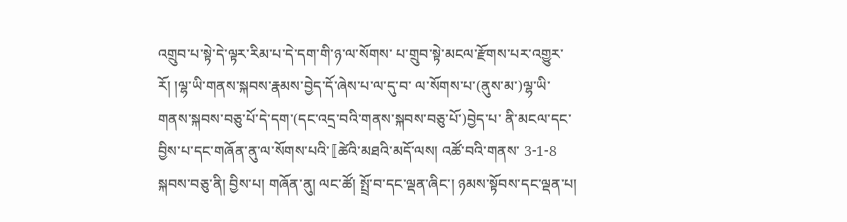འགྲུབ་པ་སྟེ་དེ་ལྟར་རིམ་པ་དེ་དག་གི་ཉ་ལ་སོགས་ པ་གྲུབ་སྟེ་མངལ་རྫོགས་པར་འགྱུར་རོ། །ལྷ་ཡི་གནས་སྐབས་རྣམས་བྱེད་དོ་ཞེས་པ་ལ་དུ་བ་ ལ་སོགས་པ་(ནུས་མ་)ལྷ་ཡི་གནས་སྐབས་བཅུ་པོ་དེ་དག་(དང་འདྲ་བའི་གནས་སྐབས་བཅུ་པོ་)བྱེད་པ་ ནི་མངལ་དང་བྱིས་པ་དང་གཞོན་ནུ་ལ་སོགས་པའི་〚ཚེའི་མཐའི་མདོ་ལས། འཚོ་བའི་གནས་ 3-1-8 སྐབས་བཅུ་ནི། བྱིས་པ། གཞོན་ནུ། ལང་ཚོ། སྤྲོ་བ་དང་ལྡན་ཞིང་། ཉམས་སྟོབས་དང་ལྡན་པ།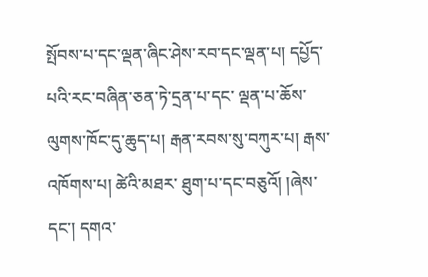སྤོབས་པ་དང་ལྡན་ཞིང་ཤེས་རབ་དང་ལྡན་པ། དཔྱོད་པའི་རང་བཞིན་ཅན་ཏེ་དྲན་པ་དང་ ལྡན་པ་ཆོས་ལུགས་ཁོང་དུ་ཆུད་པ། རྒན་རབས་སུ་བཀུར་པ། རྒས་འཁོགས་པ། ཚེའི་མཐར་ ཐུག་པ་དང་བཅུའོ། །ཞེས་དང་། དགའ་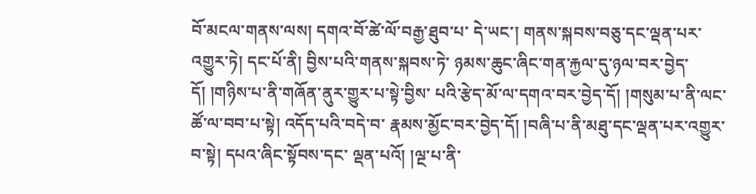བོ་མངལ་གནས་ལས། དགའ་བོ་ཚེ་ལོ་བརྒྱ་ཐུབ་པ་ དེ་ཡང་། གནས་སྐབས་བཅུ་དང་ལྡན་པར་འགྱུར་ཏེ། དང་པོ་ནི། བྱིས་པའི་གནས་སྐབས་ཏེ་ ཉམས་ཆུང་ཞིང་གན་རྐྱལ་དུ་ཉལ་བར་བྱེད་དོ། །གཉིས་པ་ནི་གཞོན་ནུར་གྱུར་པ་སྟེ་བྱིས་ པའི་རྩེད་མོ་ལ་དགའ་བར་བྱེད་དོ། །གསུམ་པ་ནི་ལང་ཚོ་ལ་བབ་པ་སྟེ། འདོད་པའི་བདེ་བ་ རྣམས་མྱོང་བར་བྱེད་དོ། །བཞི་པ་ནི་མཐུ་དང་ལྡན་པར་འགྱུར་བ་སྟེ། དཔའ་ཞིང་སྟོབས་དང་ ལྡན་པའོ། །ལྔ་པ་ནི་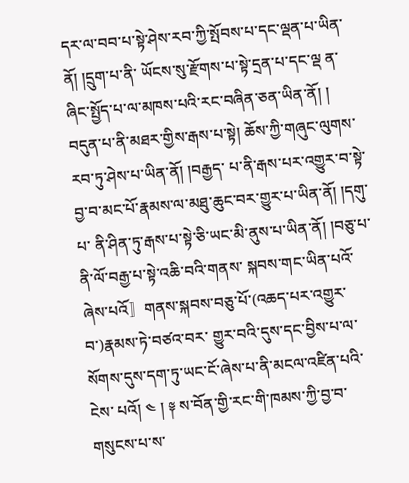དར་ལ་བབ་པ་སྟེ་ཤེས་རབ་ཀྱི་སྤོབས་པ་དང་ལྡན་པ་ཡིན་ནོ། །དྲུག་པ་ནི་ ཡོངས་སུ་རྫོགས་པ་སྟེ་དྲན་པ་དང་ལྡ ན་ཞིང་སྤྱོད་པ་ལ་མཁས་པའི་རང་བཞིན་ཅན་ཡིན་ནོ། ། བདུན་པ་ནི་མཐར་གྱིས་རྒས་པ་སྟེ། ཆོས་ཀྱི་གཞུང་ལུགས་རབ་ཏུ་ཤེས་པ་ཡིན་ནོ། །བརྒྱད་ པ་ནི་རྒས་པར་འགྱུར་བ་སྟེ་བྱ་བ་མང་པོ་རྣམས་ལ་མཐུ་ཆུང་བར་གྱུར་པ་ཡིན་ནོ། །དགུ་པ་ ནི་ཤིན་ཏུ་རྒས་པ་སྟེ་ཅི་ཡང་མི་ནུས་པ་ཡིན་ནོ། །བཅུ་པ་ནི་ལོ་བརྒྱ་པ་སྟེ་འཆི་བའི་གནས་ སྐབས་གང་ཡིན་པའོ་ཞེས་པའོ〛གནས་སྐབས་བཅུ་པོ་(འཆད་པར་འགྱུར་བ་)རྣམས་ཏེ་བཙའ་བར་ གྱུར་བའི་དུས་དང་བྱིས་པ་ལ་སོགས་དུས་དག་ཏུ་ཡང་ངོ་ཞེས་པ་ནི་མངལ་འཛིན་པའི་ངེས་ པའོ། ༤ ། ༈ ས་བོན་གྱི་རང་གི་ཁམས་ཀྱི་བྱ་བ་གསུངས་པ་ས་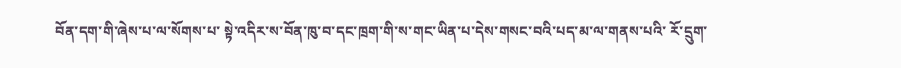བོན་དག་གི་ཞེས་པ་ལ་སོགས་པ་ སྟེ་འདིར་ས་བོན་ཁུ་བ་དང་ཁྲག་གི་ས་གང་ཡིན་པ་དེས་གསང་བའི་པད་མ་ལ་གནས་པའི་ རོ་དྲུག་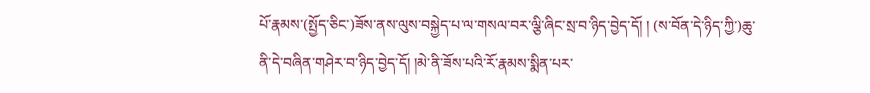པོ་རྣམས་(སྤྱོད་ཅིང་)ཟོས་ནས་ལུས་བསྐྱེད་པ་ལ་གསལ་བར་ལྕི་ཞིང་སྲ་བ་ཉིད་བྱེད་དོ། ། (ས་བོན་དེ་ཉིད་ཀྱི་)ཆུ་ནི་དེ་བཞིན་གཤེར་བ་ཉིད་བྱེད་དོ། །མེ་ནི་ཟོས་པའི་རོ་རྣམས་སྨིན་པར་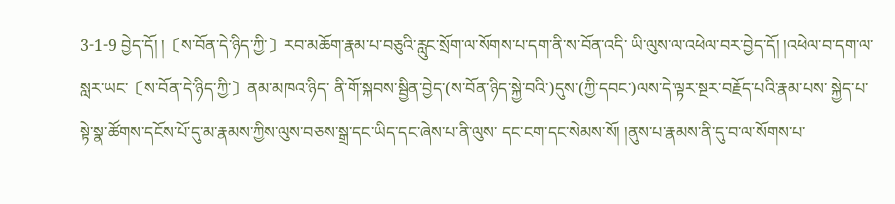3-1-9 བྱེད་དོ། །〔ས་བོན་དེ་ཉིད་ཀྱི་〕རབ་མཆོག་རྣམ་པ་བཅུའི་རླུང་སྲོག་ལ་སོགས་པ་དག་ནི་ས་བོན་འདི་ ཡི་ལུས་ལ་འཕེལ་བར་བྱེད་དོ། །འཕེལ་བ་དག་ལ་སླར་ཡང་〔ས་བོན་དེ་ཉིད་ཀྱི་〕ནམ་མཁའ་ཉིད་ ནི་གོ་སྐབས་སྦྱིན་བྱེད་(ས་བོན་ཉིད་སྐྱེ་བའི་)དུས་(ཀྱི་དབང་)ལས་དེ་ལྟར་སྔར་བརྗོད་པའི་རྣམ་པས་ སྐྱེད་པ་སྟེ་སྣ་ཚོགས་དངོས་པོ་དུ་མ་རྣམས་ཀྱིས་ལུས་བཅས་སྒྲ་དང་ཡིད་དང་ཞེས་པ་ནི་ལུས་ དང་ངག་དང་སེམས་སོ། །ནུས་པ་རྣམས་ནི་དུ་བ་ལ་སོགས་པ་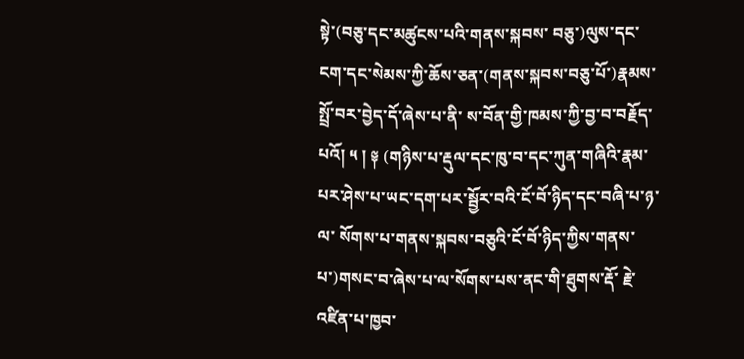སྟེ་(བཅུ་དང་མཚུངས་པའི་གནས་སྐབས་ བཅུ་)ལུས་དང་ངག་དང་སེམས་ཀྱི་ཆོས་ཅན་(གནས་སྐབས་བཅུ་པོ་)རྣམས་སྤྲོ་བར་བྱེད་དོ་ཞེས་པ་ནི་ ས་བོན་གྱི་ཁམས་ཀྱི་བྱ་བ་བརྗོད་པའོ། ༥ ། ༈ (གཉིས་པ་རྡུལ་དང་ཁུ་བ་དང་ཀུན་གཞིའི་རྣམ་པར་ཤེས་པ་ཡང་དག་པར་སྦྱོར་བའི་ངོ་བོ་ཉིད་དང་བཞི་པ་ཉ་ལ་ སོགས་པ་གནས་སྐབས་བཅུའི་ངོ་བོ་ཉིད་ཀྱིས་གནས་པ་)གསང་བ་ཞེས་པ་ལ་སོགས་པས་ནང་གི་ཐུགས་རྡོ་ རྗེ་འཛིན་པ་ཁྱབ་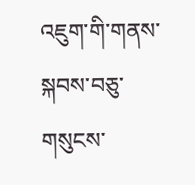འཇུག་གི་གནས་སྐབས་བཅུ་གསུངས་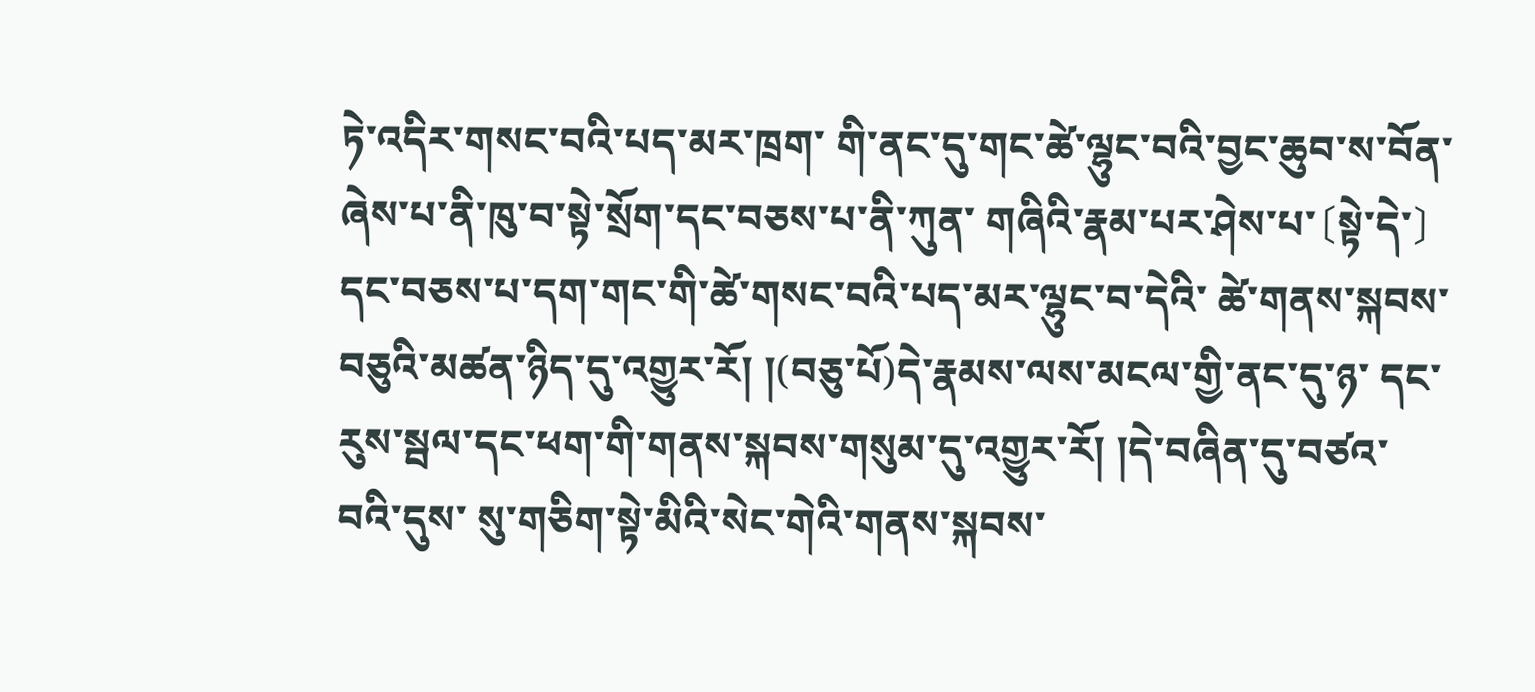ཏེ་འདིར་གསང་བའི་པད་མར་ཁྲག་ གི་ནང་དུ་གང་ཚེ་ལྷུང་བའི་བྱང་ཆུབ་ས་བོན་ཞེས་པ་ནི་ཁུ་བ་སྟེ་སྲོག་དང་བཅས་པ་ནི་ཀུན་ གཞིའི་རྣམ་པར་ཤེས་པ་〔སྟེ་དེ་〕དང་བཅས་པ་དག་གང་གི་ཚེ་གསང་བའི་པད་མར་ལྷུང་བ་དེའི་ ཚེ་གནས་སྐབས་བཅུའི་མཚན་ཉིད་དུ་འགྱུར་རོ། །(བཅུ་པོ)དེ་རྣམས་ལས་མངལ་གྱི་ནང་དུ་ཉ་ དང་རུས་སྦལ་དང་ཕག་གི་གནས་སྐབས་གསུམ་དུ་འགྱུར་རོ། །དེ་བཞིན་དུ་བཙའ་བའི་དུས་ སུ་གཅིག་སྟེ་མིའི་སེང་གེའི་གནས་སྐབས་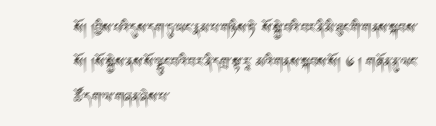སོ། །བྱིས་པའི་དུས་དག་ཏུ་ཡང་རྣམ་པ་གཉིས་ཏེ་ སོ་སྐྱེ་བའི་བར་ནི་མི་ཐུང་གི་གནས་སྐབས་སོ། །སོ་སྐྱེས་ནས་སོ་ལྷུང་བའི་བར་ནི་དགྲ་སྟ་རཱ་ མའི་གནས་སྐབས་སོ། ༦ ། གཞོན་ནུ་ལང་ཚོ་དག་ལ་གཞན་ཞེས་པ་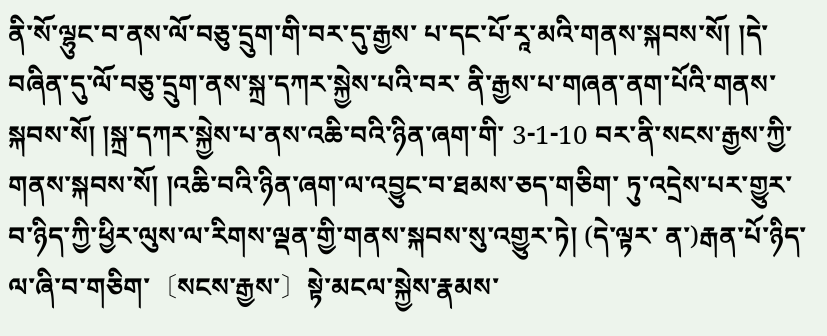ནི་སོ་ལྷུང་བ་ནས་ལོ་བཅུ་དྲུག་གི་བར་དུ་རྒྱས་ པ་དང་པོ་རཱ་མའི་གནས་སྐབས་སོ། །དེ་བཞིན་དུ་ལོ་བཅུ་དྲུག་ནས་སྐྲ་དཀར་སྐྱེས་པའི་བར་ ནི་རྒྱས་པ་གཞན་ནག་པོའི་གནས་སྐབས་སོ། །སྐྲ་དཀར་སྐྱེས་པ་ནས་འཆི་བའི་ཉིན་ཞག་གི་ 3-1-10 བར་ནི་སངས་རྒྱས་ཀྱི་གནས་སྐབས་སོ། །འཆི་བའི་ཉིན་ཞག་ལ་འབྱུང་བ་ཐམས་ཅད་གཅིག་ ཏུ་འདྲེས་པར་གྱུར་བ་ཉིད་ཀྱི་ཕྱིར་ལུས་ལ་རིགས་ལྡན་གྱི་གནས་སྐབས་སུ་འགྱུར་ཏེ། (དེ་ལྟར་ ན་)རྒན་པོ་ཉིད་ལ་ཞི་བ་གཅིག་〔སངས་རྒྱས་〕སྟེ་མངལ་སྐྱེས་རྣམས་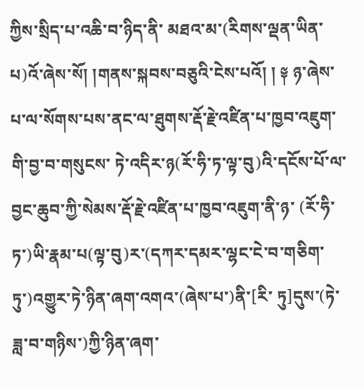ཀྱིས་སྲིད་པ་འཆི་བ་ཉིད་ནི་ མཐའ་མ་(རིགས་ལྡན་ཡིན་པ)འོ་ཞེས་སོ། །གནས་སྐབས་བཅུའི་ངེས་པའོ། ། ༈ ཉ་ཞེས་པ་ལ་སོགས་པས་ནང་ལ་ཐུགས་རྡོ་རྗེ་འཛིན་པ་ཁྱབ་འཇུག་གི་བྱ་བ་གསུངས་ ཏེ་འདིར་ཉ(རོ་ཧི་ཏ་ལྟ་བུ)འི་དངོས་པོ་ལ་བྱང་ཆུབ་ཀྱི་སེམས་རྡོ་རྗེ་འཛིན་པ་ཁྱབ་འཇུག་ནི་ཉ་ (རོ་ཧི་ཏ་)ཡི་རྣམ་པ(ལྟ་བུ)ར་(དཀར་དམར་ལྷང་ངེ་བ་གཅིག་ཏུ་)འགྱུར་ཏེ་ཉིན་ཞག་འགའ་(ཞེས་པ་)ནི་[རི་ ཏུ]དུས་(ཏེ་ཟླ་བ་གཉིས་)ཀྱི་ཉིན་ཞག་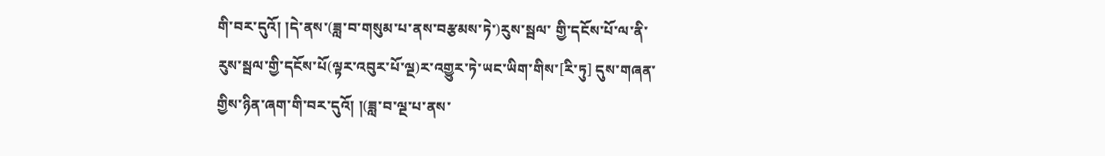གི་བར་དུའོ། །དེ་ནས་(ཟླ་བ་གསུམ་པ་ནས་བརྩམས་ཏེ་)རུས་སྦལ་ གྱི་དངོས་པོ་ལ་ནི་རུས་སྦལ་གྱི་དངོས་པོ(ལྟར་འབུར་པོ་ལྔ)ར་འགྱུར་ཏེ་ཡང་ཡིག་གིས་[རི་ཏུ] དུས་གཞན་གྱིས་ཉིན་ཞག་གི་བར་དུའོ། །(ཟླ་བ་ལྔ་པ་ནས་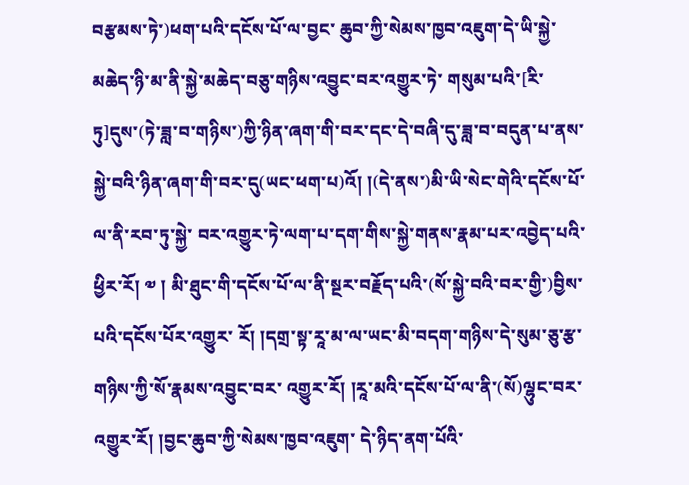བརྩམས་ཏེ་)ཕག་པའི་དངོས་པོ་ལ་བྱང་ ཆུབ་ཀྱི་སེམས་ཁྱབ་འཇུག་དེ་ཡི་སྐྱེ་མཆེད་ཉི་མ་ནི་སྐྱེ་མཆེད་བཅུ་གཉིས་འབྱུང་བར་འགྱུར་ཏེ་ གསུམ་པའི་[རི་ཏུ]དུས་(ཏེ་ཟླ་བ་གཉིས་)ཀྱི་ཉིན་ཞག་གི་བར་དང་དེ་བཞི་དུ་ཟླ་བ་བདུན་པ་ནས་ སྐྱེ་བའི་ཉིན་ཞག་གི་བར་དུ(ཡང་ཕག་པ)འོ། །(དེ་ནས་)མི་ཡི་སེང་གེའི་དངོས་པོ་ལ་ནི་རབ་ཏུ་སྐྱེ་ བར་འགྱུར་ཏེ་ལག་པ་དག་གིས་སྐྱེ་གནས་རྣམ་པར་འབྱེད་པའི་ཕྱིར་རོ། ༧ ། མི་ཐུང་གི་དངོས་པོ་ལ་ནི་སྔར་བརྗོད་པའི་(སོ་སྐྱེ་བའི་བར་གྱི་)བྱིས་པའི་དངོས་པོར་འགྱུར་ རོ། །དགྲ་སྟ་རཱ་མ་ལ་ཡང་མི་བདག་གཉིས་དེ་སུམ་ཅུ་རྩ་གཉིས་ཀྱི་སོ་རྣམས་འབྱུང་བར་ འགྱུར་རོ། །རཱ་མའི་དངོས་པོ་ལ་ནི་(སོ)ལྷུང་བར་འགྱུར་རོ། །བྱང་ཆུབ་ཀྱི་སེམས་ཁྱབ་འཇུག་ དེ་ཉིད་ནག་པོའི་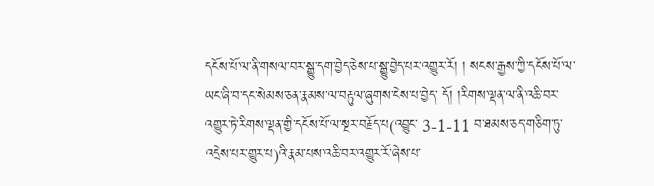དངོས་པོ་ལ་ནི་གསལ་བར་སྒྱུ་དག་བྱེད་ཅེས་པ་སྒྱུ་བྱེད་པར་འགྱུར་རོ། ། སངས་རྒྱས་ཀྱི་དངོས་པོ་ལ་ཡང་ཞི་བ་དང་སེམས་ཅན་རྣམས་ལ་བརྟུལ་ཞུགས་ངེས་པ་བྱེད་ དོ། །རིགས་ལྡན་ལ་ནི་འཆི་བར་འགྱུར་ཏེ་རིགས་ལྡན་གྱི་དངོས་པོ་ལ་སྔར་བརྗོད་པ(འབྱུང་ 3-1-11 བ་ཐམས་ཅད་གཅིག་ཏུ་འདྲེས་པར་གྱུར་པ)འི་རྣམ་པས་འཆི་བར་འགྱུར་རོ་ཞེས་པ་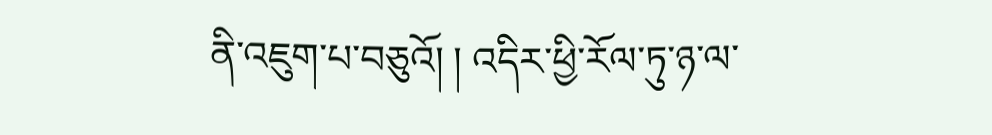ནི་འཇུག་པ་བཅུའོ། ། འདིར་ཕྱི་རོལ་ཏུ་ཉ་ལ་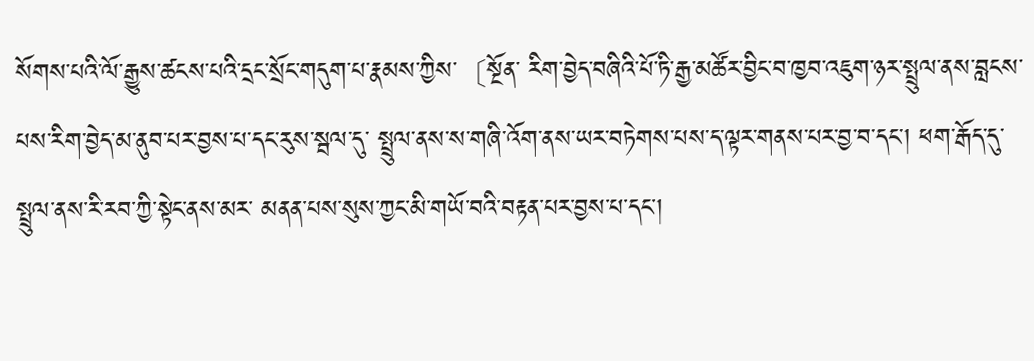སོགས་པའི་ལོ་རྒྱུས་ཚངས་པའི་དྲང་སྲོང་གདུག་པ་རྣམས་ཀྱིས་〔སྔོན་ རིག་བྱེད་བཞིའི་པོ་ཏི་རྒྱ་མཚོར་བྱིང་བ་ཁྱབ་འཇུག་ཉར་སྤྲུལ་ནས་བླངས་པས་རིག་བྱེད་མ་ནུབ་པར་བྱས་པ་དང་རུས་སྦལ་དུ་ སྤྲུལ་ནས་ས་གཞི་འོག་ནས་ཡར་བཏེགས་པས་ད་ལྟར་གནས་པར་བྱ་བ་དང་། ཕག་རྒོད་དུ་སྤྲུལ་ནས་རི་རབ་ཀྱི་སྟེང་ནས་མར་ མནན་པས་སུས་ཀྱང་མི་གཡོ་བའི་བརྟན་པར་བྱས་པ་དང་།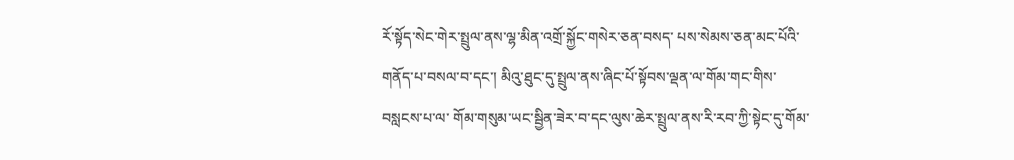རོ་སྟོད་སེང་གེར་སྤྲུལ་ནས་ལྷ་མིན་འགྲོ་སྐྱོང་གསེར་ཅན་བསད་ པས་སེམས་ཅན་མང་པོའི་གནོད་པ་བསལ་བ་དང་། མིའུ་ཐུང་དུ་སྤྲུལ་ནས་ཞིང་པོ་སྟོབས་ལྡན་ལ་གོམ་གང་གིས་བསླངས་པ་ལ་ གོམ་གསུམ་ཡང་སྦྱིན་ཟེར་བ་དང་ལུས་ཆེར་སྤྲུལ་ནས་རི་རབ་ཀྱི་སྟེང་དུ་གོམ་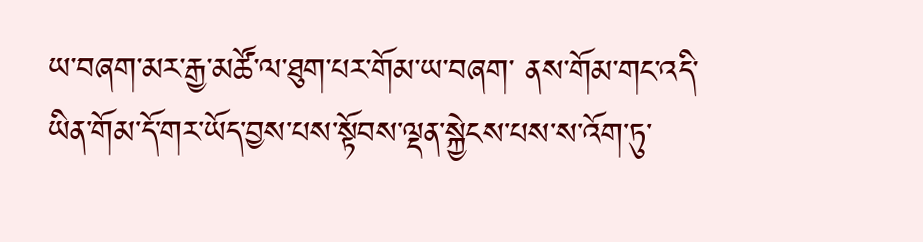ཡ་བཞག་མར་རྒྱ་མཚོ་ལ་ཐུག་པར་གོམ་ཡ་བཞག་ ནས་གོམ་གང་འདི་ཡིན་གོམ་དོ་གར་ཡོད་བྱས་པས་སྟོབས་ལྡན་སྐྱེངས་པས་ས་འོག་ཏུ་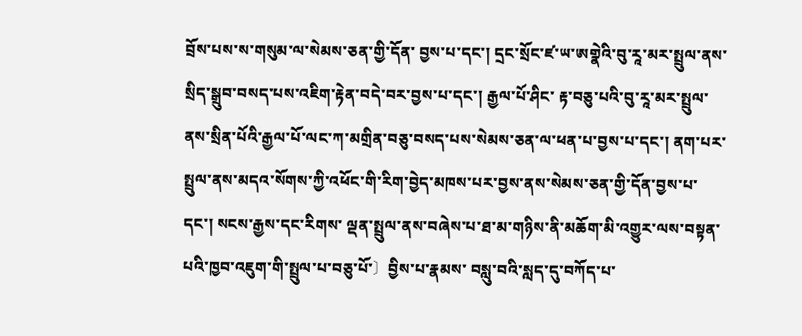བྲོས་པས་ས་གསུམ་ལ་སེམས་ཅན་གྱི་དོན་ བྱས་པ་དང་། དྲང་སྲོང་ཛ་ཡ་ཨགྣེའི་བུ་རཱ་མར་སྤྲུལ་ནས་སྲིད་སྒྲུབ་བསད་པས་འཇིག་རྟེན་བདེ་བར་བྱས་པ་དང་། རྒྱལ་པོ་ཤིང་ རྟ་བཅུ་པའི་བུ་རཱ་མར་སྤྲུལ་ནས་སྲིན་པོའི་རྒྱལ་པོ་ལང་ཀ་མགྲིན་བཅུ་བསད་པས་སེམས་ཅན་ལ་ཕན་པ་བྱས་པ་དང་། ནག་པར་ སྤྲུལ་ནས་མདའ་སོགས་ཀྱི་འཕོང་གི་རིག་བྱེད་མཁས་པར་བྱས་ནས་སེམས་ཅན་གྱི་དོན་བྱས་པ་དང་། སངས་རྒྱས་དང་རིགས་ ལྡན་སྤྲུལ་ནས་བཞེས་པ་ཐ་མ་གཉིས་ནི་མཆོག་མི་འགྱུར་ལས་བསྟན་པའི་ཁྱབ་འཇུག་གི་སྤྲུལ་པ་བཅུ་པོ་〕བྱིས་པ་རྣམས་ བསླུ་བའི་སླད་དུ་བཀོད་པ་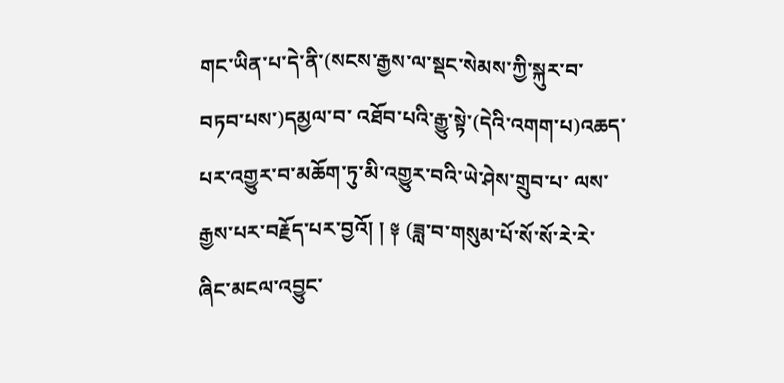གང་ཡིན་པ་དེ་ནི་(སངས་རྒྱས་ལ་སྡང་སེམས་ཀྱི་སྐུར་བ་བཏབ་པས་)དམྱལ་བ་ འཐོབ་པའི་རྒྱུ་སྟེ་(དེའི་འགག་པ)འཆད་པར་འགྱུར་བ་མཆོག་ཏུ་མི་འགྱུར་བའི་ཡེ་ཤེས་གྲུབ་པ་ ལས་རྒྱས་པར་བརྗོད་པར་བྱའོ། ། ༈ (ཟླ་བ་གསུམ་པོ་སོ་སོ་རེ་རེ་ཞིང་མངལ་འབྱུང་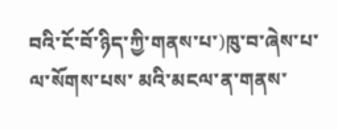བའི་ངོ་བོ་ཉིད་ཀྱི་གནས་པ་)ཁུ་བ་ཞེས་པ་ལ་སོགས་པས་ མའི་མངལ་ན་གནས་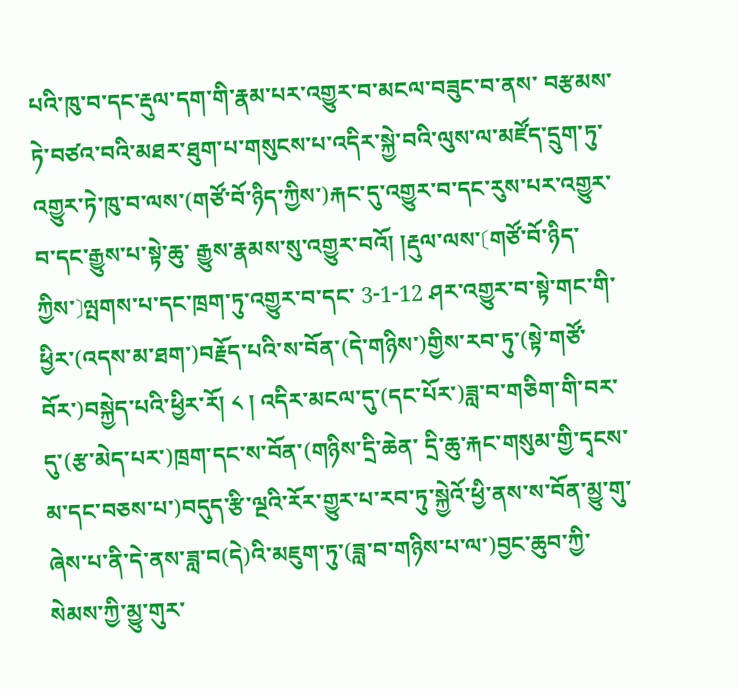པའི་ཁུ་བ་དང་རྡུལ་དག་གི་རྣམ་པར་འགྱུར་བ་མངལ་བཟུང་བ་ནས་ བརྩམས་ཏེ་བཙའ་བའི་མཐར་ཐུག་པ་གསུངས་པ་འདིར་སྐྱེ་བའི་ལུས་ལ་མཛོད་དྲུག་ཏུ་ འགྱུར་ཏེ་ཁུ་བ་ལས་(གཙོ་བོ་ཉིད་ཀྱིས་)རྐང་དུ་འགྱུར་བ་དང་རུས་པར་འགྱུར་བ་དང་རྒྱུས་པ་སྟེ་ཆུ་ རྒྱུས་རྣམས་སུ་འགྱུར་བའོ། །རྡུལ་ལས་〔གཙོ་བོ་ཉིད་ཀྱིས་〕ལྤགས་པ་དང་ཁྲག་ཏུ་འགྱུར་བ་དང་ 3-1-12 ཤར་འགྱུར་བ་སྟེ་གང་གི་ཕྱིར་(འདས་མ་ཐག་)བརྗོད་པའི་ས་བོན་(དེ་གཉིས་)གྱིས་རབ་ཏུ་(སྟེ་གཙོ་ བོར་)བསྐྱེད་པའི་ཕྱིར་རོ། ༨ ། འདིར་མངལ་དུ་(དང་པོར་)ཟླ་བ་གཅིག་གི་བར་དུ་(རྩ་མེད་པར་)ཁྲག་དང་ས་བོན་(གཉིས་དྲི་ཆེན་ དྲི་ཆུ་རྐང་གསུམ་གྱི་དྭངས་མ་དང་བཅས་པ་)བདུད་རྩི་ལྔའི་རོར་གྱུར་པ་རབ་ཏུ་སྐྱེའོ་ཕྱི་ནས་ས་བོན་མྱུ་གུ་ ཞེས་པ་ནི་དེ་ནས་ཟླ་བ(དེ)འི་མཇུག་ཏུ་(ཟླ་བ་གཉིས་པ་ལ་)བྱང་ཆུབ་ཀྱི་སེམས་ཀྱི་མྱུ་གུར་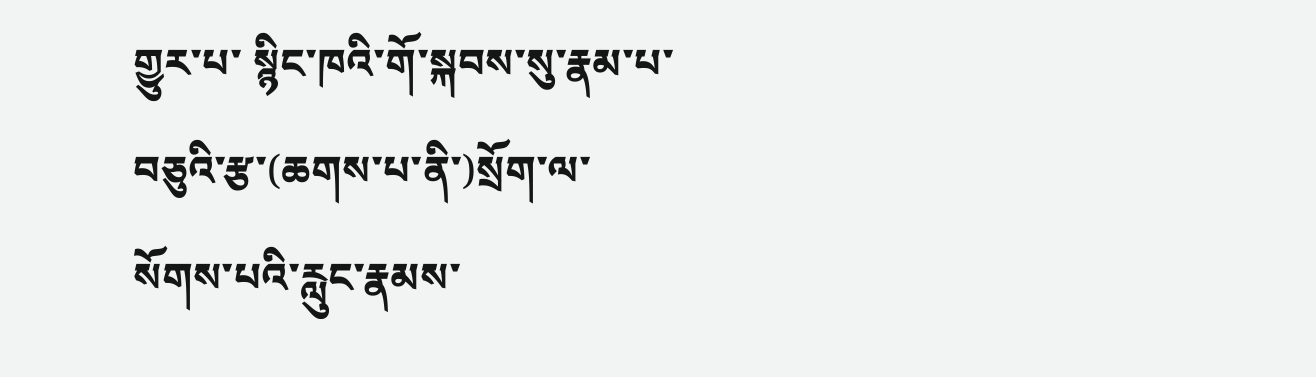གྱུར་པ་ སྙིང་ཁའི་གོ་སྐབས་སུ་རྣམ་པ་བཅུའི་རྩ་(ཆགས་པ་ནི་)སྲོག་ལ་སོགས་པའི་རླུང་རྣམས་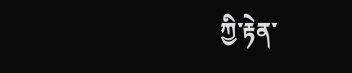ཀྱི་རྟེན་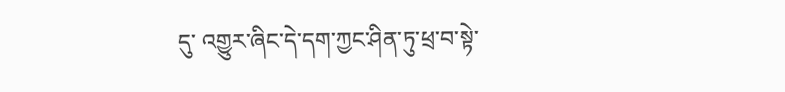དུ་ འགྱུར་ཞིང་དེ་དག་ཀྱང་ཤིན་ཏུ་ཕྲ་བ་སྟེ་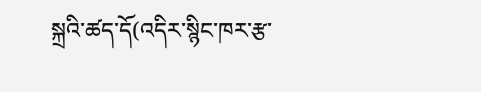སྐྲའི་ཚད་དོ(འདིར་སྙིང་ཁར་རྩ་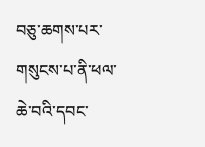བཅུ་ཆགས་པར་གསུངས་པ་ནི་ཕལ་ ཆེ་བའི་དབང་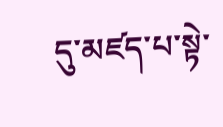དུ་མཛད་པ་སྟེ་